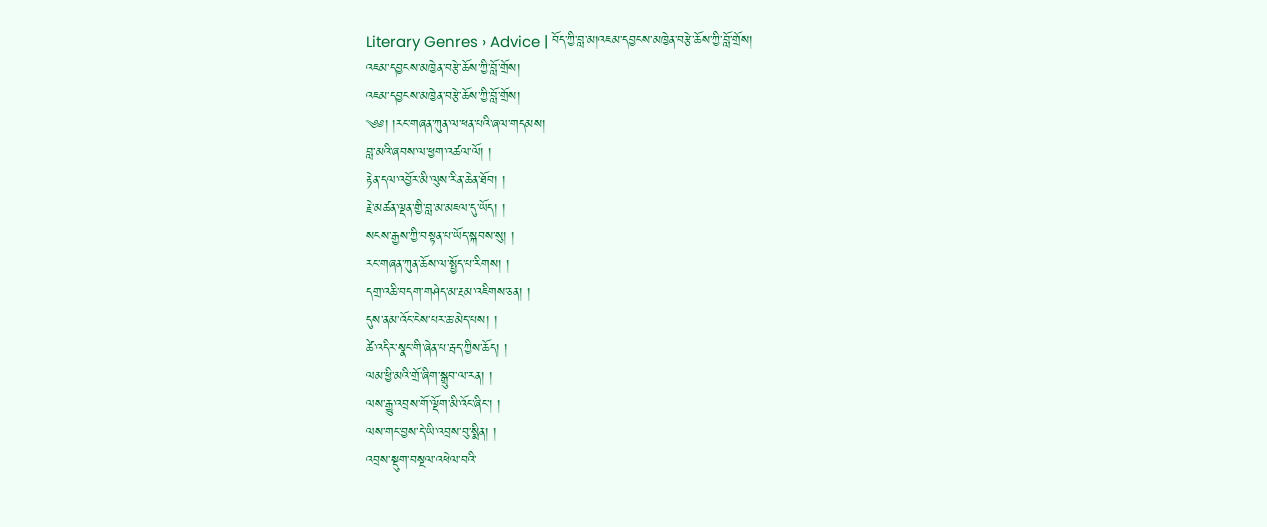Literary Genres › Advice | བོད་ཀྱི་བླ་མ།འཇམ་དབྱངས་མཁྱེན་བརྩེ་ཆོས་ཀྱི་བློ་གྲོས།
འཇམ་དབྱངས་མཁྱེན་བརྩེ་ཆོས་ཀྱི་བློ་གྲོས།
འཇམ་དབྱངས་མཁྱེན་བརྩེ་ཆོས་ཀྱི་བློ་གྲོས།
༄༅། །རང་གཞན་ཀུན་ལ་ཕན་པའི་ཞལ་གདམས།
བླ་མའི་ཞབས་ལ་ཕྱག་འཚལ་ལོ། །
རྟེན་དལ་འབྱོར་མི་ལུས་རིན་ཆེན་ཐོབ། །
རྗེ་མཚན་ལྡན་གྱི་བླ་མ་མཇལ་དུ་ཡོད། །
སངས་རྒྱས་ཀྱི་བསྟན་པ་ཡོད་སྐབས་སུ། །
རང་གཞན་ཀུན་ཆོས་ལ་སྤྱོད་པ་རིགས། །
དགྲ་འཆི་བདག་གཤེད་མ་རྔམ་འཇིགས་ཅན། །
དུས་ནམ་འོང་ངེས་པར་ཆ་མེད་པས། །
ཚེ་འདིར་སྣང་གི་ཞེན་པ་རྦད་ཀྱིས་ཆོད། །
ལམ་ཕྱི་མའི་གྲོ་ཞིག་སྒྲུབ་ལ་རན། །
ལས་རྒྱུ་འབྲས་གོ་ལྡོག་མི་འོང་ཞིང་། །
ལས་གང་བྱས་དེ་ཡི་འབྲས་བུ་སྨིན། །
འབྲས་སྡུག་བསྔལ་འཕེལ་བའི་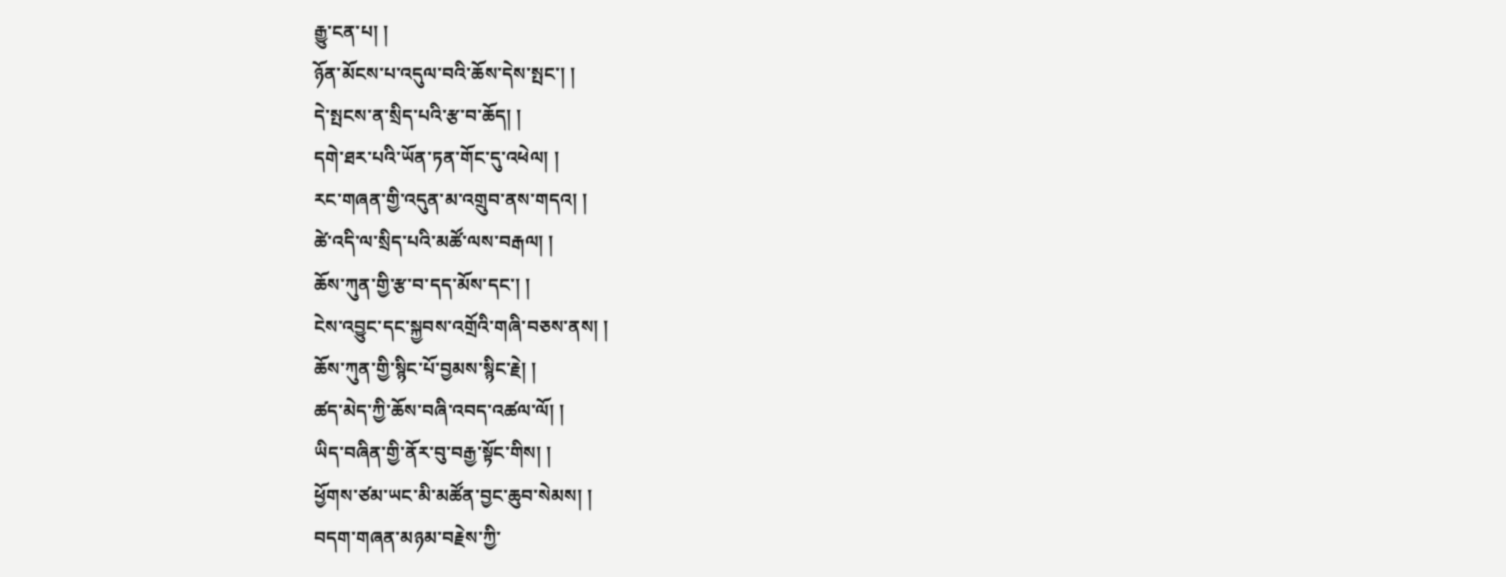རྒྱུ་ངན་པ། །
ཉོན་མོངས་པ་འདུལ་བའི་ཆོས་དེས་སྤང་། །
དེ་སྤངས་ན་སྲིད་པའི་རྩ་བ་ཆོད། །
དགེ་ཐར་པའི་ཡོན་ཏན་གོང་དུ་འཕེལ། །
རང་གཞན་གྱི་འདུན་མ་འགྲུབ་ནས་གདའ། །
ཚེ་འདི་ལ་སྲིད་པའི་མཚོ་ལས་བརྒལ། །
ཆོས་ཀུན་གྱི་རྩ་བ་དད་མོས་དང་། །
ངེས་འབྱུང་དང་སྐྱབས་འགྲོའི་གཞི་བཅས་ནས། །
ཆོས་ཀུན་གྱི་སྙིང་པོ་བྱམས་སྙིང་རྗེ། །
ཚད་མེད་ཀྱི་ཆོས་བཞི་འབད་འཚལ་ལོ། །
ཡིད་བཞིན་གྱི་ནོར་བུ་བརྒྱ་སྟོང་གིས། །
ཕྱོགས་ཙམ་ཡང་མི་མཚོན་བྱང་ཆུབ་སེམས། །
བདག་གཞན་མཉམ་བརྗེས་ཀྱི་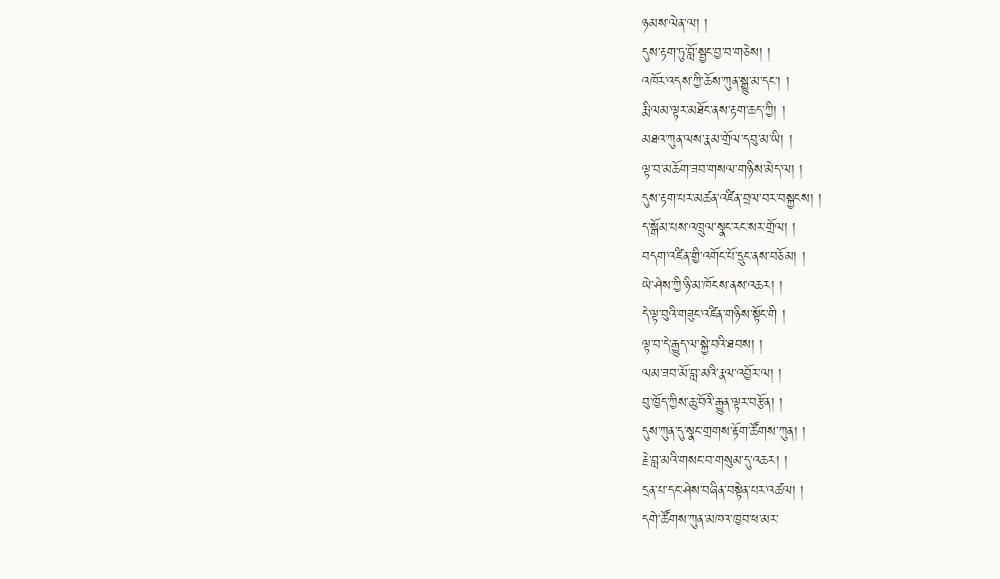ཉམས་ལེན་ལ། །
དུས་རྟག་ཏུ་བློ་སྦྱང་བྱ་བ་གཅེས། །
འཁོར་འདས་ཀྱི་ཆོས་ཀུན་སྒྱུ་མ་དང་། །
རྨི་ལམ་ལྟར་མཐོང་ནས་རྟག་ཆད་ཀྱི། །
མཐའ་ཀུན་ལས་རྣམ་གྲོལ་དབུ་མ་ཡི། །
ལྟ་བ་མཆོག་ཟབ་གསལ་གཉིས་མེད་ལ། །
དུས་རྟག་པར་མཚན་འཛིན་བྲལ་བར་བསྐྱངས། །
ད་སྒོམ་པས་འཁྲུལ་སྣང་རང་སར་གྲོལ། །
བདག་འཛིན་གྱི་འགོང་པོ་དྲུང་ནས་བཅོམ། །
ཡེ་ཤེས་ཀྱི་ཉི་མ་ཁོངས་ནས་འཆར། །
དེ་ལྟ་བུའི་གཟུང་འཛིན་གཉིས་སྟོང་གི །
ལྟ་བ་དེ་རྒྱུད་ལ་སྐྱེ་བའི་ཐབས། །
ལམ་ཟབ་མོ་བླ་མའི་རྣལ་འབྱོར་ལ། །
བུ་ཁྱོད་ཀྱིས་ཆུ་བོའི་རྒྱུན་ལྟར་བརྩོན། །
དུས་ཀུན་དུ་སྣང་གྲགས་རྟོག་ཚོགས་ཀུན། །
རྗེ་བླ་མའི་གསང་བ་གསུམ་དུ་འཆར། །
དྲན་པ་དང་ཤེས་བཞིན་བསྟེན་པར་འཚལ། །
དགེ་ཚོགས་ཀུན་མཁའ་ཁྱབ་ཕ་མར་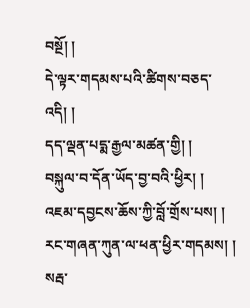བསྔོ། །
དེ་ལྟར་གདམས་པའི་ཚིགས་བཅད་འདི། །
དད་ལྡན་པདྨ་རྒྱལ་མཚན་གྱི། །
བསྐུལ་བ་དོན་ཡོད་བྱ་བའི་ཕྱིར། །
འཇམ་དབྱངས་ཆོས་ཀྱི་བློ་གྲོས་པས། །
རང་གཞན་ཀུན་ལ་ཕན་ཕྱིར་གདམས། །
སརྦ་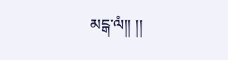མངྒ་ལཾ།། །།